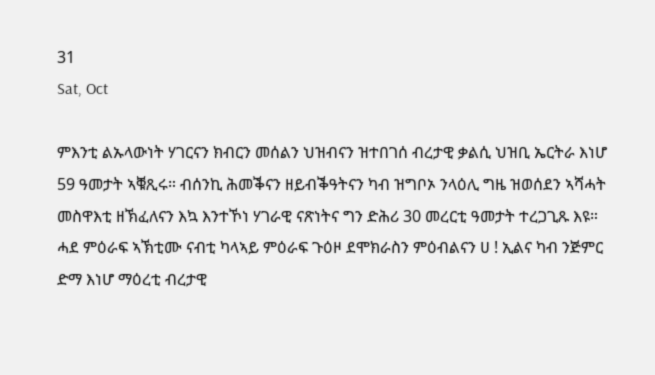31
Sat, Oct

ምእንቲ ልኡላውነት ሃገርናን ክብርን መሰልን ህዝብናን ዝተበገሰ ብረታዊ ቃልሲ ህዝቢ ኤርትራ እነሆ 59 ዓመታት ኣቑጺሩ። ብሰንኪ ሕመቕናን ዘይብቕዓትናን ካብ ዝግቦኦ ንላዕሊ ግዜ ዝወሰደን ኣሻሓት መስዋእቲ ዘኽፈለናን እኳ እንተኾነ ሃገራዊ ናጽነትና ግን ድሕሪ 30 መረርቲ ዓመታት ተረጋጊጹ እዩ። ሓደ ምዕራፍ ኣኽቲሙ ናብቲ ካላኣይ ምዕራፍ ጉዕዞ ደሞክራስን ምዕብልናን ሀ ! ኢልና ካብ ንጅምር ድማ እነሆ ማዕረቲ ብረታዊ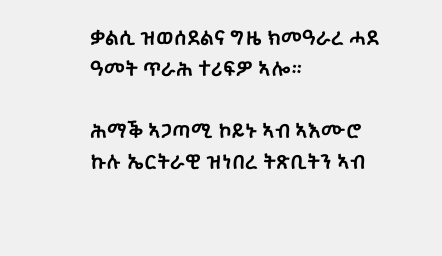ቃልሲ ዝወሰደልና ግዜ ክመዓራረ ሓደ ዓመት ጥራሕ ተሪፍዎ ኣሎ።

ሕማቕ ኣጋጣሚ ኮይኑ ኣብ ኣእሙሮ ኩሉ ኤርትራዊ ዝነበረ ትጽቢትን ኣብ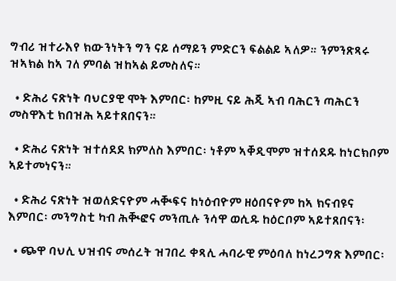ግብሪ ዝተራእየ ክውንነትን ግን ናይ ሰማይን ምድርን ፍልልይ ኣለዎ። ንምንጽጻሩ ዝኣክል ከኣ ገለ ምባል ዝከኣል ይመስለና።

  • ድሕሪ ናጽነት ባህርያዊ ሞት እምበር፡ ከምዚ ናይ ሕጂ ኣብ ባሕርን ጣሕርን መስዋእቲ ክበዝሕ ኣይተጸበናን።

  • ድሕሪ ናጽነት ዝተሰደደ ክምለስ እምበር፡ ነቶም ኣቐዲሞም ዝተሰደዱ ከነርክቦም ኣይተመነናን።

  • ድሕሪ ናጽነት ዝወለድናዮም ሓቚፍና ከነዕብዮም ዘዕበናዮም ከኣ ክናብዩና እምበር፡ መንግስቲ ካብ ሕቚፎና መንጢሉ ንሳዋ ወሲዱ ከዕርቦም ኣይተጸበናን፡

  • ጭዋ ባህሊ ህዝብና መሰረት ዝገበረ ቀጻሊ ሓባራዊ ምዕባለ ከነረጋግጽ እምበር፡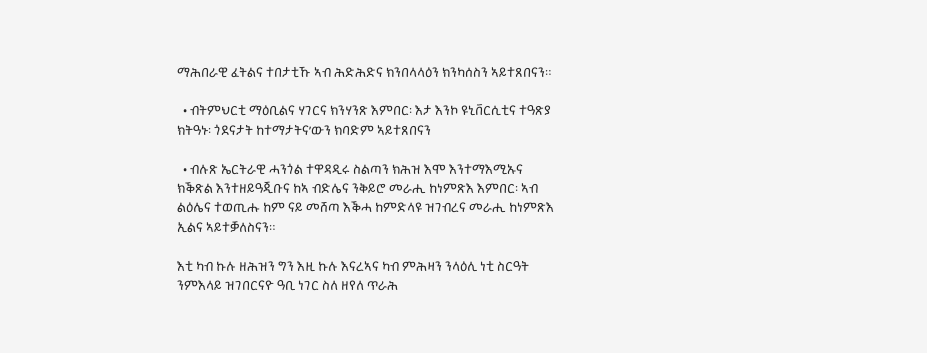ማሕበራዊ ፈትልና ተበታቲኹ ኣብ ሕድሕድና ክንበላላዕን ክንካሰስን ኣይተጸበናን።

  • ብትምህርቲ ማዕቢልና ሃገርና ክንሃንጽ እምበር፡ እታ እንኮ ዩኒቨርሲቲና ተዓጽያ ክትዓኑ፡ ጎደናታት ከተማታትና’ውን ክባድም ኣይተጸበናን

  • ብሉጽ ኤርትራዊ ሓንጎል ተዋዳዲሩ ስልጣን ክሕዝ እሞ እንተማእሚኡና ክቕጽል እንተዘይዓጂቡና ከኣ ብድሌና ንቅይሮ መራሒ ከነምጽእ እምበር፡ ኣብ ልዕሌና ተወጢሑ ከም ናይ መሸጣ እቕሓ ከምድላዩ ዝገብረና መራሒ ከነምጽእ ኢልና ኣይተቓለስናን።

እቲ ካብ ኩሉ ዘሕዝን ግን እዚ ኩሉ እናረኣና ካብ ምሕዛን ንላዕሊ ነቲ ስርዓት ንምእላይ ዝገበርናዮ ዓቢ ነገር ስለ ዘየለ ጥራሕ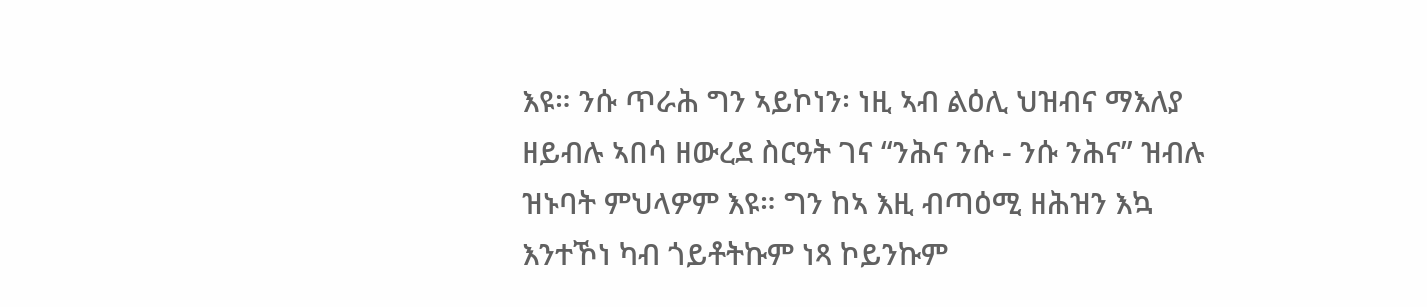እዩ። ንሱ ጥራሕ ግን ኣይኮነን፡ ነዚ ኣብ ልዕሊ ህዝብና ማእለያ ዘይብሉ ኣበሳ ዘውረደ ስርዓት ገና “ንሕና ንሱ - ንሱ ንሕና” ዝብሉ ዝኑባት ምህላዎም እዩ። ግን ከኣ እዚ ብጣዕሚ ዘሕዝን እኳ እንተኾነ ካብ ጎይቶትኩም ነጻ ኮይንኩም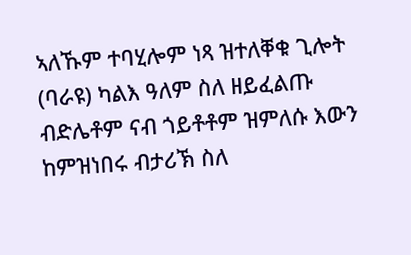ኣለኹም ተባሂሎም ነጻ ዝተለቐቁ ጊሎት (ባራዩ) ካልእ ዓለም ስለ ዘይፈልጡ ብድሌቶም ናብ ጎይቶቶም ዝምለሱ እውን ከምዝነበሩ ብታሪኽ ስለ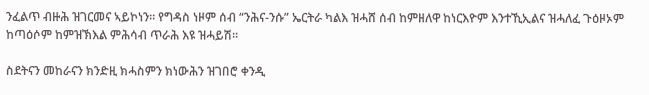ንፈልጥ ብዙሕ ዝገርመና ኣይኮነን። የግዳስ ነዞም ሰብ “ንሕና-ንሱ” ኤርትራ ካልእ ዝሓሸ ሰብ ከምዘለዋ ከነርእዮም እንተኺኢልና ዝሓለፈ ጉዕዞኦም ከጣዕሶም ከምዝኽእል ምሕሳብ ጥራሕ እዩ ዝሓይሽ።

ስደትናን መከራናን ክንድዚ ክሓስምን ክነውሕን ዝገበሮ ቀንዲ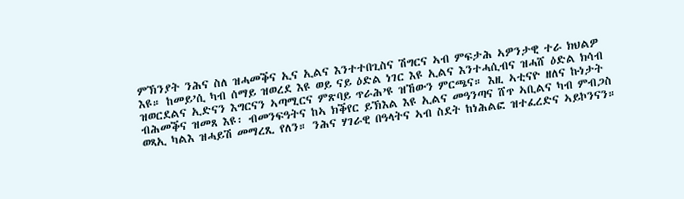ምኽንያት ንሕና ስለ ዝሓመቕና ኢና ኢልና እንተተበጊስና ሽግርና ኣብ ምፍታሕ ኣዎንታዊ ተራ ክህልዎ እዩ። ከመይ’ሲ ካብ ሰማይ ዝወረደ እዩ ወይ ናይ ዕድል ነገር እዩ ኢልና እንተሓሲብና ዝሓሸ ዕድል ክሳብ ዝወርደልና ኢድናን እግርናን ኣጣሚርና ምጽባይ ጥራሕ’ዩ ዝኸውን ምርጫና። እዚ ኣቲናዮ ዘለና ኩነታት ብሕመቕና ዝመጸ እዩ፡ ብመንፍዓትና ከኣ ክቕየር ይኽእል እዩ ኢልና መዓንጣና ሸጥ ኣቢልና ካብ ምብጋስ ወጻኢ ካልእ ዝሓይሽ መማረጺ የለን። ንሕና ሃገራዊ በዓላትና ኣብ ስደት ከነሕልፎ ዝተፈረድና ኣይኮንናን።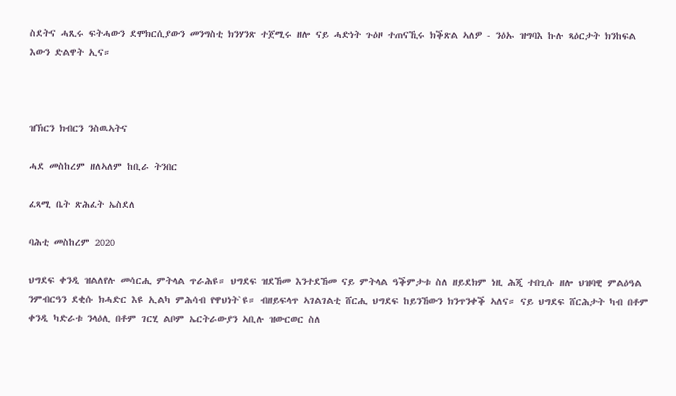ስደትና ሓጺሩ ፍትሓውን ደሞክርሲያውን መንግስቲ ክንሃንጽ ተጀሚሩ ዘሎ ናይ ሓድነት ጉዕዞ ተጠናኺሩ ክቕጽል ኣለዎ - ንዕኡ ዝግባእ ኩሉ ጻዕርታት ክንከፍል እውን ድልዋት ኢና።



ዝኽርን ክብርን ንስዉኣትና

ሓደ መስከረም ዘለኣለም ከቢራ ትንበር

ፈጻሚ ቤት ጽሕፈት ኤስደለ

ባሕቲ መስከረም 2020

ህግደፍ ቀንዲ ዝልለየሉ መሳርሒ ምትላል ጥራሕዩ። ህግደፍ ዝደኸመ እንተደኸመ ናይ ምትላል ዓቕምታቱ ስለ ዘይደክም ነዚ ሕጂ ተበጊሱ ዘሎ ህዝባዊ ምልዕዓል ንምብርዓን ደቂሱ ክሓድር እዩ ኢልካ ምሕሳብ የዋህነት`ዩ። ብዘይፍላጥ ኣገልገልቲ ሸርሒ ህግደፍ ከይንኸውን ክንጥንቀቕ ኣለና። ናይ ህግደፍ ሸርሕታት ካብ በቶም ቀንዲ ካድራቱ ንላዕሊ በቶም ገርሂ ልቦም ኤርትራውያን ኣቢሉ ዝውርወር ስለ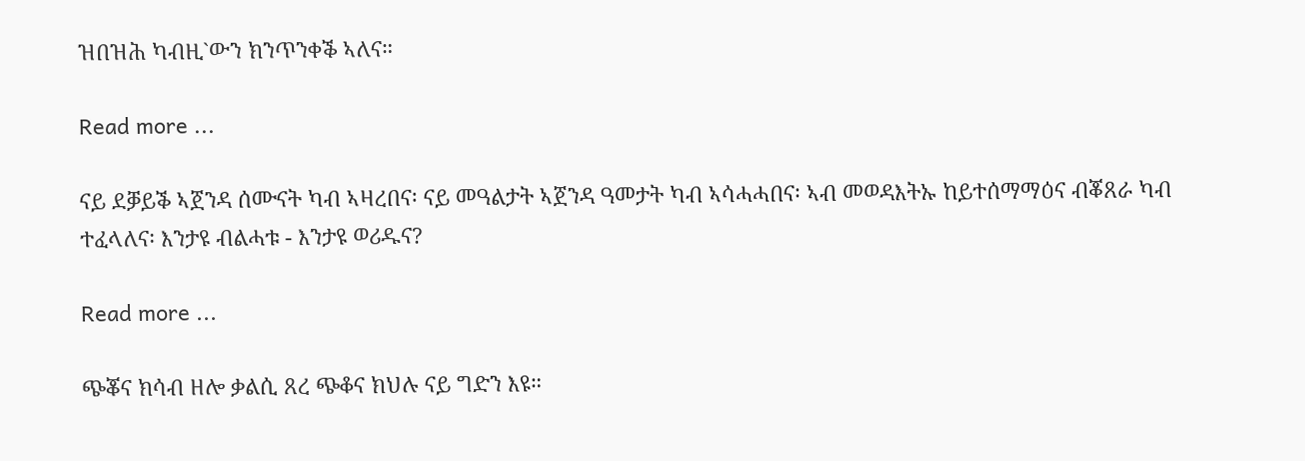ዝበዝሕ ካብዚ`ውን ክንጥንቀቕ ኣለና።

Read more ...

ናይ ደቓይቕ ኣጀንዳ ሰሙናት ካብ ኣዛረበና፡ ናይ መዓልታት ኣጀንዳ ዓመታት ካብ ኣሳሓሓበና፡ ኣብ መወዳእትኡ ከይተሰማማዕና ብቖጸራ ካብ ተፈላለና፡ እንታዩ ብልሓቱ - እንታዩ ወሪዱና?

Read more ...

ጭቖና ክሳብ ዘሎ ቃልሲ ጸረ ጭቆና ክህሉ ናይ ግድን እዩ።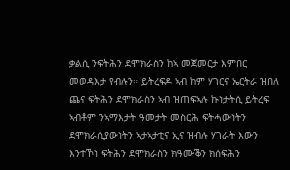ቃልሲ ንፍትሕን ደሞክራስን ከኣ መጀመርታ እምበር መወዳእታ የብሉን። ይትረፍዶ ኣብ ከም ሃገርና ኤርትራ ዝበለ ጨና ፍትሕን ደሞክራስን ኣብ ዝጠፍኣሉ ኩነታትሲ ይትረፍ ኣብቶም ንኣማእታት ዓመታት መስርሕ ፍትሓውነትን ደሞክራሲያውነትን ኣታኣታቲና ኢና ዝብሉ ሃገራት እውን እንተኾነ ፍትሕን ደሞክራስን ክዓሙቕን ክሰፍሕን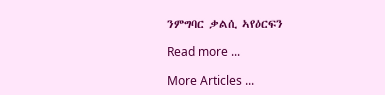ንምግባር ቃልሲ ኣየዕርፍን

Read more ...

More Articles ...